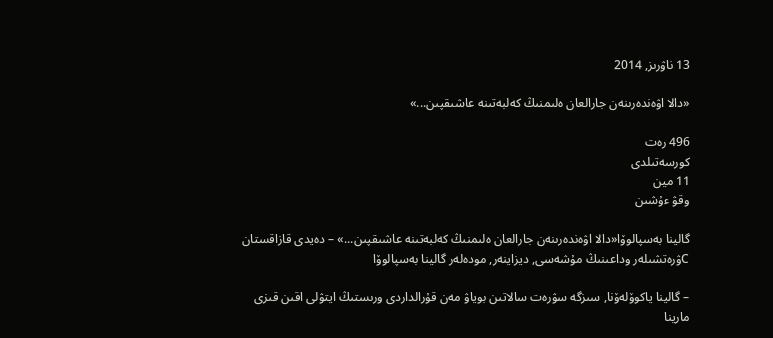13 ناۋرىز, 2014

«دالا اۋەندەرىنەن جارالعان ەلىمنىڭ كەلبەتىنە عاشىقپىن...»

496 رەت
كورسەتىلدى
11 مين
وقۋ ءۇشىن

گالينا بەسپالوۆا«دالا اۋەندەرىنەن جارالعان ەلىمنىڭ كەلبەتىنە عاشىقپىن...» – دەيدى قازاقستان Cۋرەتشىلەر وداعىنىڭ مۇشەسى, ديزاينەر, مودەلەر گالينا بەسپالوۆا

– گالينا ياكوۆلەۆنا, سىزگە سۋرەت سالاتىن بوياۋ مەن قۇرالداردى ورىستىڭ ايتۋلى اقىن قىزى مارينا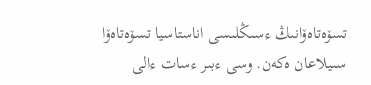تسۆەتاەۆانىڭ ءسىڭلىسى اناستاسيا تسۆەتاەۆا سىيلاعان ەكەن. وسى ءبىر ءسات ءالى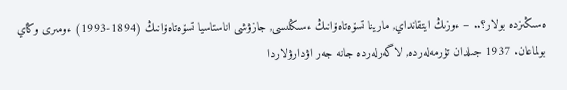ەسىڭىزدە بولار؟.. – ءوزىڭ ايتقانداي, مارينا تسۆەتاەۆانىڭ ءسىڭلىسى, جازۋشى اناستاسيا تسۆەتاەۆانىڭ (1894-1993) ءومىرى وڭاي بولماعان. 1937 جىلدان تۇرمەلەردە, لاگەرلەردە جانە جەر اۋدارۋلاردا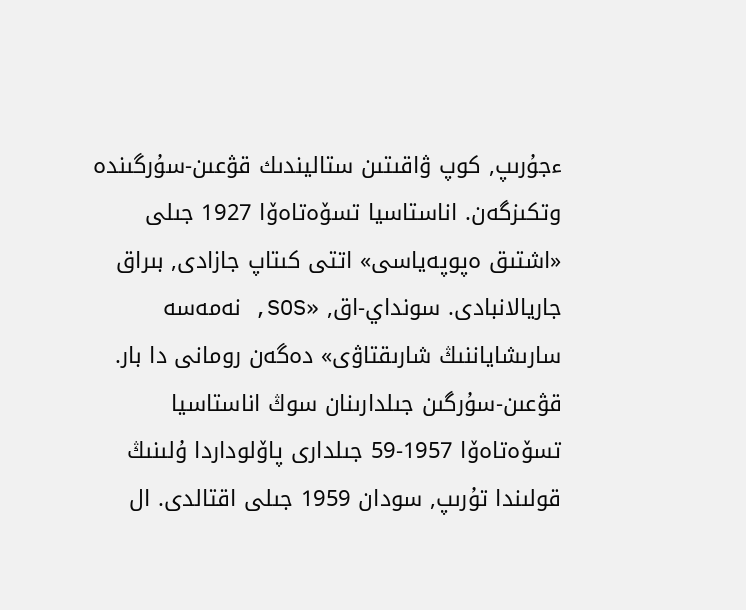ءجۇرىپ, كوپ ۋاقىتىن ستاليندىك قۋعىن-سۇرگىندە وتكىزگەن. اناستاسيا تسۆەتاەۆا 1927 جىلى «اشتىق ەپوپەياسى» اتتى كىتاپ جازادى, بىراق جاريالانبادى. سونداي-اق, «SOS, نەمەسە سارىشاياننىڭ شارىقتاۋى» دەگەن رومانى دا بار. قۋعىن-سۇرگىن جىلدارىنان سوڭ اناستاسيا تسۆەتاەۆا 1957-59 جىلدارى پاۆلوداردا ۇلىنىڭ قولىندا تۇرىپ, سودان 1959 جىلى اقتالدى. ال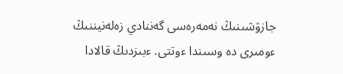جازۋشىنىڭ نەمەرەسى گەننادي زەلەنيننىڭ ءومىرى دە وسىندا ءوتتى. ءبىزدىڭ قالادا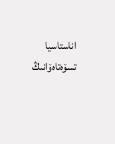اناستاسيا تسۆەتاەۆانىڭ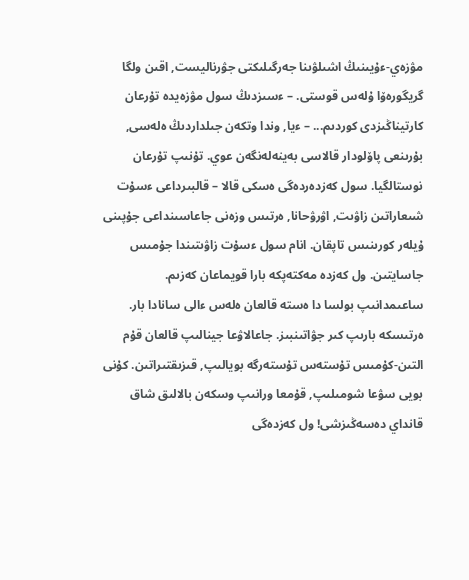مۋزەي-ءۇيىنىڭ اشىلۋىنا جەرگىلىكتى جۋرناليست, اقىن ولگا گريگورەۆا ۇلەس قوستى. – ءسىزدىڭ سول مۋزەيدە تۇرعان كارتيناڭىزدى كوردىم... – ءيا, وندا وتكەن جىلداردىڭ ەلەسى, بۇرىنعى پاۆلودار قالاسى بەينەلەنگەن عوي. تۇنىپ تۇرعان نوستالگيا. سول كەزدەردەگى ەسكى قالا – قالبىرداعى ءسۇت شىعاراتىن زاۋىت, اۋرۋحانا, ەرتىس وزەنى جاعاسىنداعى جۇپىنى ۇيلەر كورىنىس تاپقان. انام سول ءسۇت زاۋىتىندا جۇمىس جاسايتىن. ول كەزدە مەكتەپكە بارا قويماعان كەزىم. ساعىمدانىپ بولسا دا ەستە قالعان ەلەس ءالى سانادا بار. ەرتىسكە بارىپ كىر جۋاتىنبىز. جاعالاۋعا جينالىپ قالعان قۇم التىن-كۇمىس تۇستەس تۇستەرگە بويالىپ, قىزىقتىراتىن. كۇنى بويى سۋعا شومىلىپ, قۇمعا ورانىپ وسكەن بالالىق شاق قانداي دەسەڭىزشى! ول كەزدەگى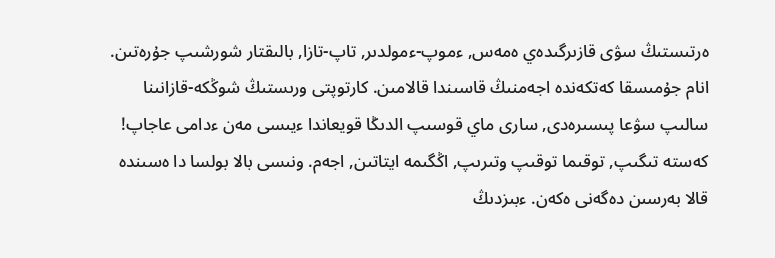ەرتىستىڭ سۋى قازىرگىدەي ەمەس, ءموپ-ءمولدىر, تاپ-تازا, بالىقتار شورشىپ جۇرەتىن. انام جۇمىسقا كەتكەندە اجەمنىڭ قاسىندا قالامىن. كارتوپتى ورىستىڭ شوڭكە-قازانىنا سالىپ سۋعا پىسىرەدى, سارى ماي قوسىپ الدىڭا قويعاندا ءيىسى مەن ءدامى عاجاپ! كەستە تىگىپ, توقىما توقىپ وتىرىپ, اڭگىمە ايتاتىن, اجەم. ونىسى بالا بولسا دا ەسىندە قالا بەرسىن دەگەنى ەكەن. ءبىزدىڭ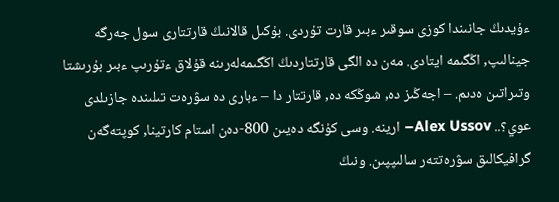ءۇيدىڭ جانىندا كوزى سوقىر ءبىر قارت تۇردى. بۇكىل قالانىڭ قارتتارى سول جەرگە جينالىپ, اڭگىمە ايتادى. مەن دە الگى قارتتاردىڭ اڭگىمەلەرىنە قۇلاق ءتۇرىپ ءبىر بۇرىشتا وتىراتىن ەدىم. – اجەڭىز دە, شوڭكە دە, قارتتار دا – ءبارى دە سۋرەت تىلىندە جازىلدى عوي؟.. Alex Ussov– ارينە. وسى كۇنگە دەيىن 800-دەن استام كارتينا, كوپتەگەن گرافيكالىق سۋرەتتەر سالىپپىن. ونىڭ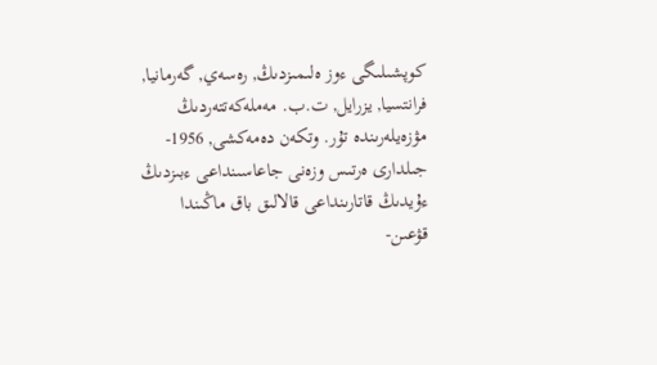كوپشىلىگى ءوز ەلىمىزدىڭ, رەسەي, گەرمانيا, فرانتسيا, يزرايل, ت.ب. مەملەكەتتەردىڭ مۋزەيلەرىندە تۇر. وتكەن دەمەكشى, 1956-جىلدارى ەرتىس وزەنى جاعاسىنداعى ءبىزدىڭ ءۇيدىڭ قاتارىنداعى قالالىق باق ماڭىندا قۋعىن-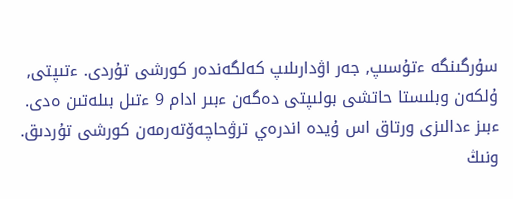سۇرگىنگە ءتۇسىپ, جەر اۋدارىلىپ كەلگەندەر كورشى تۇردى. ءتىپتى, ۇلكەن وبلىستا حاتشى بولىپتى دەگەن ءبىر ادام 9 ءتىل بىلەتىن ەدى. ءبىز ءدالىزى ورتاق اس ۇيدە اندرەي ترۋحاچەۆتەرمەن كورشى تۇردىق. ونىڭ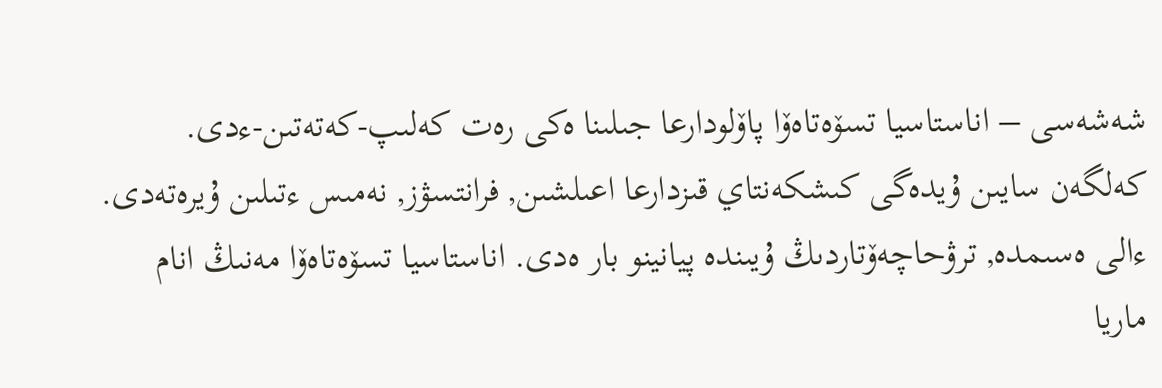شەشەسى – اناستاسيا تسۆەتاەۆا پاۆلودارعا جىلىنا ەكى رەت كەلىپ-كەتەتىن-ءدى. كەلگەن سايىن ۇيدەگى كىشكەنتاي قىزدارعا اعىلشىن, فرانتسۋز, نەمىس ءتىلىن ۇيرەتەدى. ءالى ەسىمدە, ترۋحاچەۆتاردىڭ ۇيىندە پيانينو بار ەدى. اناستاسيا تسۆەتاەۆا مەنىڭ انام ماريا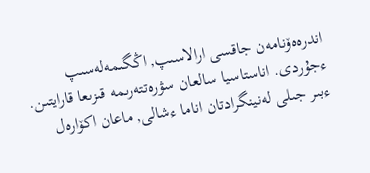اندرەەۆنامەن جاقسى ارالاسىپ, اڭگىمەلەسىپ ءجۇردى. اناستاسيا سالعان سۋرەتتەرىمە قىزىعا قارايتىن. ءبىر جىلى لەنينگرادتان اناما ءشالى, ماعان اكۆارەل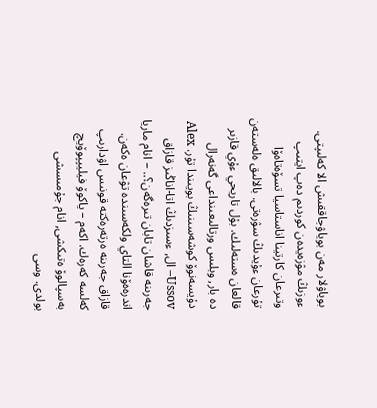بوياۋلار مەن بوياۋجاققىش الا كەلىپتى. ءوزىڭ مۋزەيدەن كوردىم دەپ ايتىپ وتىرعان كارتينا اناستاسيا تسۆەتاەۆا تۇرعان ءۇيدىڭ سۋرەتى. بالالىق ەلەستەن قالعان ەستەلىك. بۇل تاريحي ءۇي قازىر دە بار, وبلىس ورتالىعىنداعى گەنەرال دۇيسەنوۆ كوشەسىنىڭ بويىندا تۇر. Alex Ussov– ال, ءسىزدىڭ اتا-اناڭىز قازاق جەرىنە قاشان تابان تىرەگەن؟.. – انام ماريا اندرەەۆنا التاي ولكەسىندە تۋعان ەكەن. قازاق جەرىنە ەرتەرەكتە قونىس اۋدارىپ كەلسە كەرەك. اكەم – ياكوۆ فيليپپوۆيچ بەسپالوۆ ەتىكشى, انام جۇمىسشى بولدى. وسى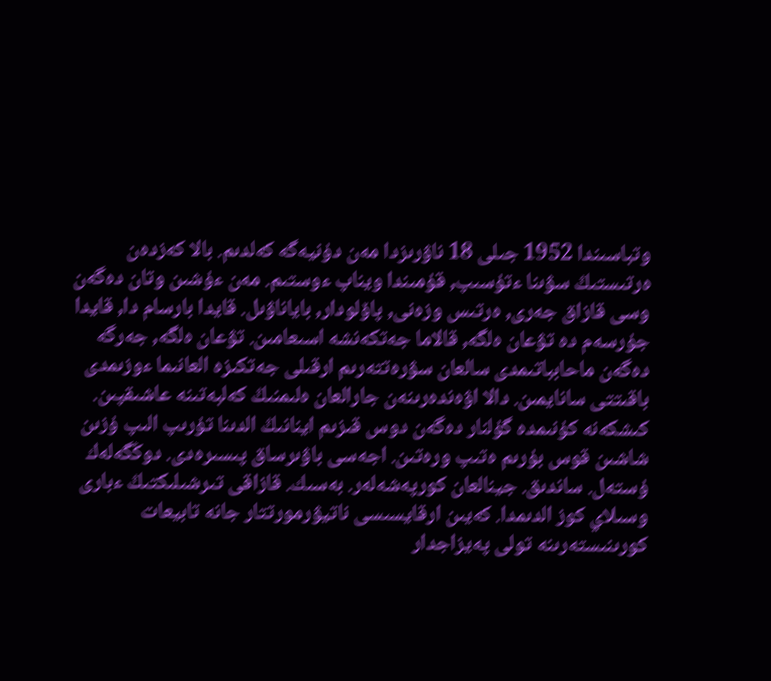وتباسىندا 1952 جىلى 18 ناۋرىزدا مەن دۇنيەگە كەلدىم. بالا كەزدەن ەرتىستىڭ سۋىنا ءتۇسىپ, قۇمىندا ويناپ ءوستىم. مەن ءۇشىن وتان دەگەن وسى قازاق جەرى, ەرتىس وزەنى, پاۆلودار, باياناۋىل. قايدا بارسام دا, قايدا جۇرسەم دە تۋعان ەلگە, قالاما جەتكەنشە اسىعامىن. تۋعان ەلگە, جەرگە دەگەن ماحابباتىمدى سالعان سۋرەتتەرىم ارقىلى جەتكىزە العانىما ءوزىمدى باقىتتى سانايمىن. دالا اۋەندەرىنەن جارالعان ەلىمنىڭ كەلبەتىنە عاشىقپىن. كىشكەنە كۇنىمدە گۇلنار دەگەن دوس قىزىم اينانىڭ الدىنا تۇرىپ الىپ ۇزىن شاشىن قوس بۇرىم ەتىپ ورەتىن. اجەسى باۋىرساق پىسىرەدى. دوڭگەلەك ۇستەل. ساندىق. جينالعان كورپەشەلەر. بەسىك. قازاقى تىرشىلىكتىڭ ءبارى وسىلاي كوز الدىمدا. كەيىن ارقايسىسى ناتيۋرمورتتار جانە تابيعات كورىنىستەرىنە تولى پەيزاجدار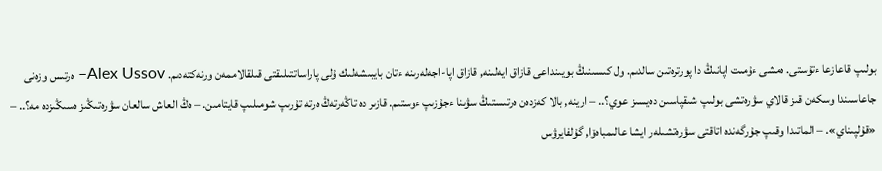بولىپ قاعازعا ءتۇستى. ەمشى ءۇمىت اپانىڭ دا پورترەتىن سالدىم. ول كىسىنىڭ بويىنداعى قازاق ايەلىنە, قازاق اپا-اجەلەرىنە ءتان بايبىشەلىك ۇلى پاراساتتىلىقتى قىلقالاممەن ورنەكتەدىم. Alex Ussov– ەرتىس وزەنى جاعاسىندا وسكەن قىز قالاي سۋرەتشى بولىپ شىقپاسىن دەيسىز عوي؟.. – ارينە, بالا كەزدەن ەرتىستىڭ سۋىنا ءجۇزىپ ءوستىم. قازىر دە تاڭەرتەڭ ەرتە تۇرىپ شومىلىپ قايتامىن. – ەڭ العاش سالعان سۋرەتىڭىز ەسىڭىزدە مە؟.. – «قۇلپىناي». – الماتىدا وقىپ جۇرگەندە اتاقتى سۋرەتشىلەر ايشا عالىمباەۆا, گۇلفايرۋس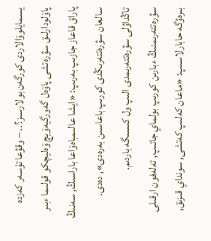يسمايلوۆالاردى كورگەن بولارسىز؟.. – وقۋعا تۇسەر كەزدە پاۆلودارلىق سۋرەتشى پاۆەل گەورگيەۆيچ ۆەليچكو قولىما ءبىر پاراق قاعاز جازىپ بەرىپ: «ايشا عالىمباەۆاعا باراسىڭ, سەنىڭ سالعان سۋرەتتەرىڭدى كورىپ باعاسىن بەرەدى», دەدى. تاڭداۋلى سۋرەتتەرىمدى الىپ ول كىسىگە باردىم. سۋرەتتەرىمنىڭ ءبارىن كورىپ بولماي جاتىپ, تەلەفون ارقىلى بىرەۋگە حابارلاسىپ: «ماعان كەلىپ كەتشى, سونداي قىزىق,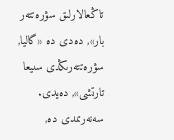تاڭعالارلىق سۋرەتتەر بار», دەدى دە «گاليا, سۋرەتتەرىڭدى سىيعا تارتشى», دەيدى. سەنەرىمدى دە,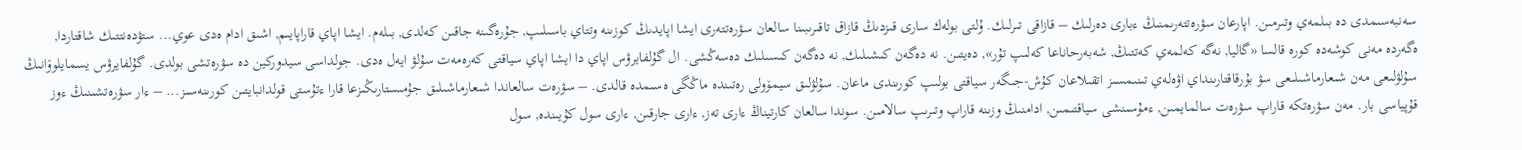سەنبەسىمدى دە بىلمەي وتىرمىن. اپارعان سۋرەتتەرىمنىڭ ءبارى دەرلىك – قازاقى تىرلىك. ۇلتى بولەك سارى قىزدىڭ قازاق تاقىرىبىنا سالعان سۋرەتتەرى ايشا اپايدىڭ كوزىنە وتتاي باسىلىپ, جۇرەگىنە جاقىن كەلدى, بىلەم. ايشا اپاي قاراپايىم, اشىق ادام ەدى عوي... ستۋدەنتتىك شاقتاردا, ەگەردە مەنى كوشەدە كورە قالسا «گاليا, نەگە كەلمەي كەتتىڭ, شەبەرحاناعا كەلىپ تۇر», دەيتىن. نە دەگەن كىشىلىك, نە دەگەن كىسىلىك دەسەڭشى. ال گۇلفايرۋس اپاي دا ايشا اپاي سياقتى كەرەمەت سۇلۋ ايەل ەدى. جولداسى سيدوركين دە سۋرەتشى بولدى. گۇلفايرۋس يسمايلوۆانىڭ سۇلۋلىعى مەن شىعارماشىلىعى سۋ بۇرقاقتارىنداي اۋەلەي تىنىمسىز اتقىلاعان كۇش-جىگەر سياقتى بولىپ كورىندى ماعان. سۇلۋلىق سيمۆولى رەتىندە ماڭگى ەسىمدە قالدى. – سۋرەت سالعاندا شىعارماشىلىق جۇمىستارىڭىزعا قارا ءتۇستى قولدانبايتىن كورىنەسىز... – ءار سۋرەتشىنىڭ ءوز قۇپياسى بار. مەن سۋرەتكە قاراپ سۋرەت سالمايمىن, ءمۇسىنشى سياقتىمىن, ادامنىڭ وزىنە قاراپ وتىرىپ سالامىن. سوندا سالعان كارتيناڭ ءارى تەز, ءارى جارقىن, ءارى سول كۇيىندە, سول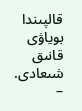قالپىندا بوياۋى قانىق شىعادى. –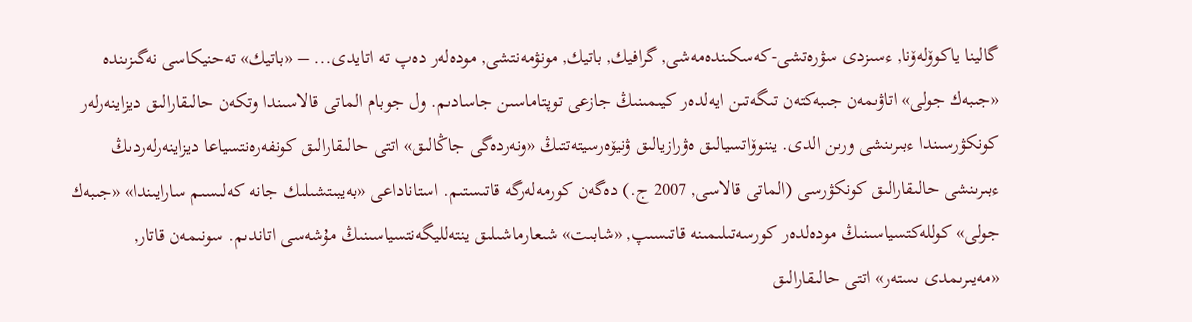گالينا ياكوۆلەۆنا, ءسىزدى سۋرەتشى-كەسكىندەمەشى, گرافيك, باتيك, مونۋمەنتشى, مودەلەر دەپ تە اتايدى... – «باتيك» تەحنيكاسى نەگىزىندە «جىبەك جولى» اتاۋىمەن جىبەكتەن تىگەتىن ايەلدەر كيىمىنىڭ جازعى توپتاماسىن جاسادىم. ول جوبام الماتى قالاسىندا وتكەن حالىقارالىق ديزاينەرلەر كونكۋرسىندا ءبىرىنشى ورىن الدى. يننوۆاتسيالىق ەۋرازيالىق ۋنيۆەرسيتەتتىڭ «ونەردەگى جاڭالىق» اتتى حالىقارالىق كونفەرەنتسياعا ديزاينەرلەردىڭ ءبىرىنشى حالىقارالىق كونكۋرسى (الماتى قالاسى, 2007 ج.) دەگەن كورمەلەرگە قاتىستىم. استاناداعى «بەيبىتشىلىك جانە كەلىسىم سارايىندا» «جىبەك جولى» كوللەكتسياسىنىڭ مودەلدەر كورسەتىلىمىنە قاتىسىپ, «شابىت» شىعارماشىلىق ينتەلليگەنتسياسىنىڭ مۇشەسى اتاندىم. سونىمەن قاتار, «مەيىرىمدى ىستەر» اتتى حالىقارالىق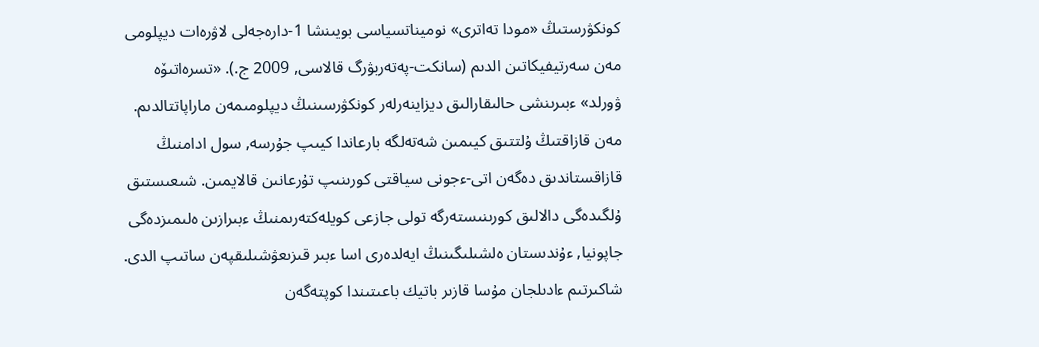كونكۋرستىڭ «مودا تەاترى» نوميناتسياسى بويىنشا 1-دارەجەلى لاۋرەات ديپلومى مەن سەرتيفيكاتىن الدىم (سانكت-پەتەربۋرگ قالاسى, 2009 ج.). «تسرەاتىۆە ۋورلد» ءبىرىنشى حالىقارالىق ديزاينەرلەر كونكۋرسىنىڭ ديپلومىمەن ماراپاتتالدىم. مەن قازاقتىڭ ۇلتتىق كيىمىن شەتەلگە بارعاندا كيىپ جۇرسە, سول ادامنىڭ قازاقستاندىق دەگەن اتى-ءجونى سياقتى كورىنىپ تۇرعانىن قالايمىن. شىعىستىق ۇلگىدەگى دالالىق كورىنىستەرگە تولى جازعى كويلەكتەرىمنىڭ ءبىرازىن ەلىمىزدەگى جاپونيا, ءۇندىستان ەلشىلىگىنىڭ ايەلدەرى اسا ءبىر قىزىعۋشىلىقپەن ساتىپ الدى. شاكىرتىم ءادىلجان مۇسا قازىر باتيك باعىتىندا كوپتەگەن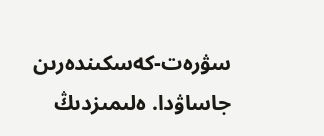سۋرەت-كەسكىندەرىن جاساۋدا. ەلىمىزدىڭ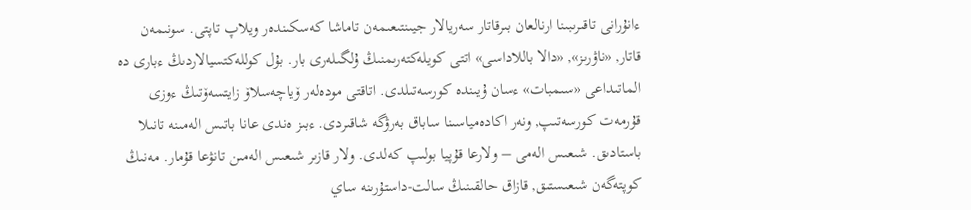ءانۇرانى تاقىرىبىنا ارنالعان بىرقاتار سەريالار جيىنتىعىمەن تاماشا كەسكىندەر ويلاپ تاپتى. سونىمەن قاتار, «ناۋرىز», «دالا باللاداسى» اتتى كويلەكتەرىمنىڭ ۇلگىلەرى بار. بۇل كوللەكتسيالاردىڭ ءبارى دە الماتىداعى «سىمبات» ءسان ۇيىندە كورسەتىلدى. اتاقتى مودەلەر ۆياچەسلاۆ زايتسەۆتىڭ ءوزى قۇرمەت كورسەتىپ, ونەر اكادەمياسىنا ساباق بەرۋگە شاقىردى. ءبىز ەندى عانا باتىس الەمىنە تانىلا باستادىق. شىعىس الەمى – ولارعا قۇپيا بولىپ كەلدى. ولار قازىر شىعىس الەمىن تانۋعا قۇمار. مەنىڭ كوپتەگەن شىعىستىق, قازاق حالقىنىڭ سالت-داستۇرىنە ساي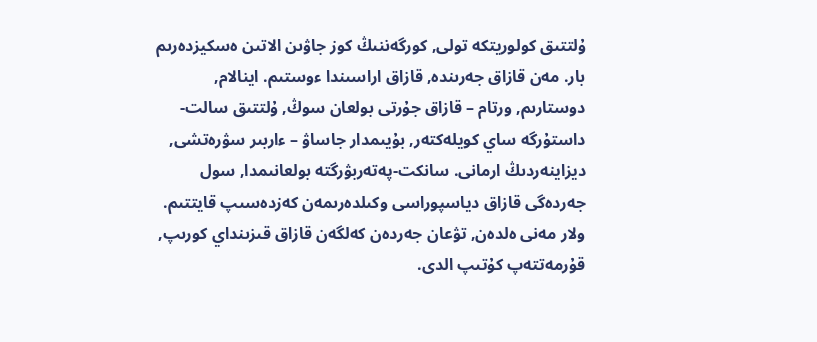ۇلتتىق كولوريتكە تولى, كورگەننىڭ كوز جاۋىن الاتىن ەسكيزدەرىم بار. مەن قازاق جەرىندە, قازاق اراسىندا ءوستىم. اينالام, دوستارىم, ورتام – قازاق جۇرتى بولعان سوڭ, ۇلتتىق سالت-داستۇرگە ساي كويلەكتەر, بۇيىمدار جاساۋ – ءاربىر سۋرەتشى, ديزاينەردىڭ ارمانى. سانكت-پەتەربۋرگتە بولعانىمدا, سول جەردەگى قازاق دياسپوراسى وكىلدەرىمەن كەزدەسىپ قايتتىم. ولار مەنى ەلدەن, تۋعان جەردەن كەلگەن قازاق قىزىنداي كورىپ, قۇرمەتتەپ كۇتىپ الدى.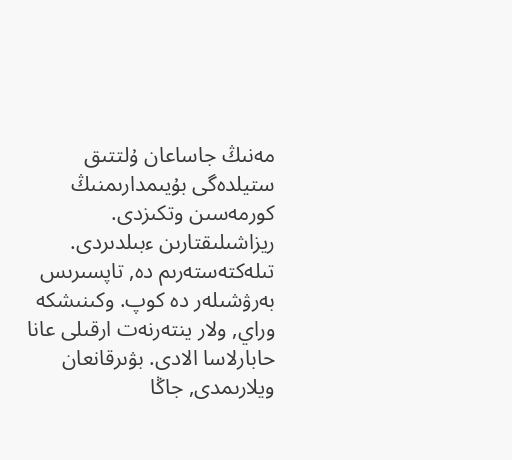مەنىڭ جاساعان ۇلتتىق ستيلدەگى بۇيىمدارىمنىڭ كورمەسىن وتكىزدى. ريزاشىلىقتارىن ءبىلدىردى. تىلەكتەستەرىم دە, تاپسىرىس بەرۋشىلەر دە كوپ. وكىنىشكە وراي, ولار ينتەرنەت ارقىلى عانا حابارلاسا الادى. بۋىرقانعان ويلارىمدى, جاڭا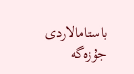باستامالاردى جۇزەگە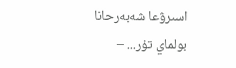اسىرۋعا شەبەرحانا بولماي تۇر... –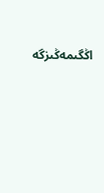اڭگىمەڭىزگە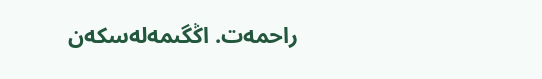راحمەت. اڭگىمەلەسكەن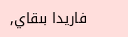فاريدا بىقاي,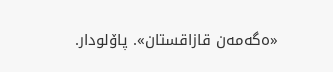«ەگەمەن قازاقستان». پاۆلودار.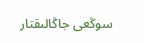سوڭعى جاڭالىقتار